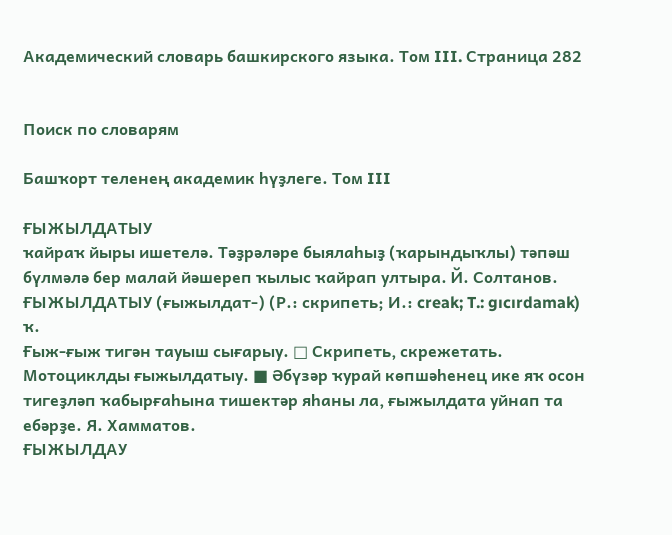Академический словарь башкирского языка. Том III. Страница 282


Поиск по словарям

Башҡорт теленең академик һүҙлеге. Том III

ҒЫЖЫЛДАТЫУ
ҡайраҡ йыры ишетелә. Тәҙрәләре быялаһыҙ (ҡарындыҡлы) тәпәш бүлмәлә бер малай йәшереп ҡылыс ҡайрап ултыра. Й. Солтанов.
ҒЫЖЫЛДАТЫУ (ғыжылдат-) (Р.: скрипеть; И.: creak; T.: gıcırdamak) ҡ.
Ғыж-ғыж тигән тауыш сығарыу. □ Скрипеть, скрежетать. Мотоциклды ғыжылдатыу. ■ Әбүзәр ҡурай көпшәһенец ике яҡ осон тигеҙләп ҡабырғаһына тишектәр яһаны ла, ғыжылдата уйнап та ебәрҙе. Я. Хамматов.
ҒЫЖЫЛДАУ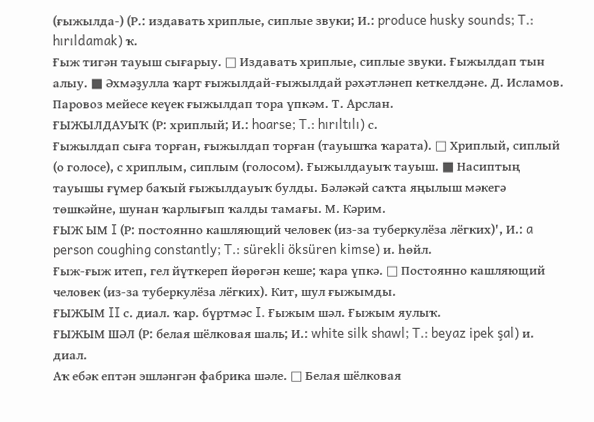(ғыжылда-) (Р.: издавать хриплые, сиплые звуки; И.: produce husky sounds; T.: hırıldamak) ҡ.
Ғыж тигән тауыш сығарыу. □ Издавать хриплые, сиплые звуки. Ғыжылдап тын алыу. ■ Әхмәҙулла ҡарт ғыжылдай-ғыжылдай рәхәтләнеп кеткелдәне. Д. Исламов. Паровоз мейесе кеүек ғыжылдап тора үпкәм. Т. Арслан.
ҒЫЖЫЛДАУЫҠ (Р: хриплый; И.: hoarse; T.: hırıltılı) с.
Ғыжылдап сыға торған, ғыжылдап торған (тауышҡа ҡарата). □ Хриплый, сиплый (о голосе), с хриплым, сиплым (голосом). Ғыжылдауыҡ тауыш. ■ Насиптың тауышы ғүмер баҡый ғыжылдауыҡ булды. Бәләкәй саҡта яңылыш мәкегә төшкәйне, шунан ҡарлығып ҡалды тамағы. М. Кәрим.
ҒЫЖ ЫМ I (Р: постоянно кашляющий человек (из-за туберкулёза лёгких)', И.: a person coughing constantly; T.: sürekli öksüren kimse) и. һөйл.
Ғыж-ғыж итеп, гел йүткереп йөрөгән кеше; ҡара үпкә. □ Постоянно кашляющий человек (из-за туберкулёза лёгких). Кит, шул ғыжымды.
ҒЫЖЫМ II с. диал. ҡар. бүртмәс I. Ғыжым шәл. Ғыжым яулыҡ.
ҒЫЖЫМ ШӘЛ (Р: белая шёлковая шаль; И.: white silk shawl; T.: beyaz ipek şal) и. диал.
Аҡ ебәк ептән эшләнгән фабрика шәле. □ Белая шёлковая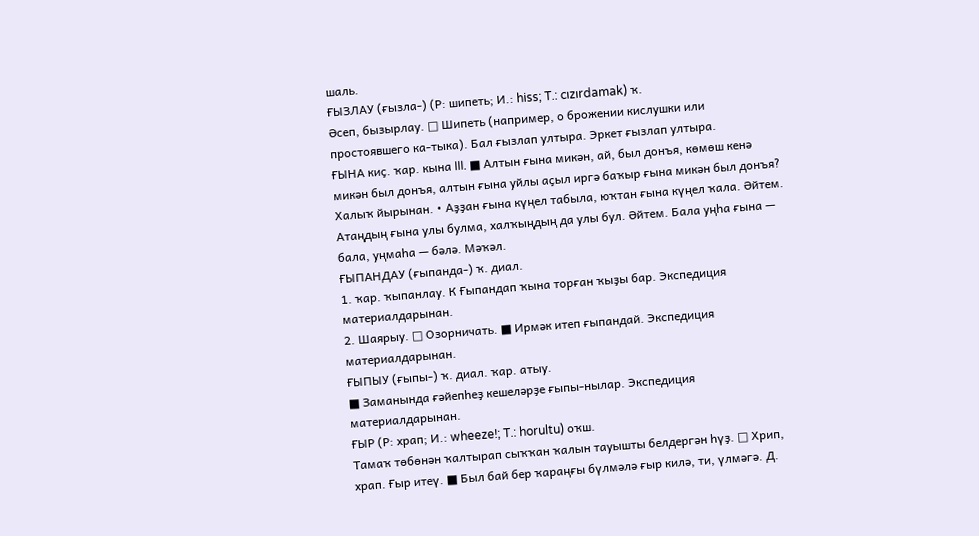шаль.
ҒЫЗЛАУ (ғызла-) (Р: шипеть; И.: hiss; T.: cızırdamak) ҡ.
Әсеп, бызырлау. □ Шипеть (например, о брожении кислушки или простоявшего ка-тыка). Бал ғызлап ултыра. Эркет ғызлап ултыра.
ҒЫНА киҫ. ҡар. кына III. ■ Алтын ғына микән, ай, был донъя, көмөш кенә микән был донъя, алтын ғына уйлы аҫыл иргә баҡыр ғына микән был донъя? Халыҡ йырынан. • Аҙҙан ғына күңел табыла, юҡтан ғына күңел ҡала. Әйтем. Атаңдың ғына улы булма, халҡыңдың да улы бул. Әйтем. Бала уңһа ғына — бала, уңмаһа — бәлә. Мәҡәл.
ҒЫПАНДАУ (ғыпанда-) ҡ. диал.
1. ҡар. ҡыпанлау. К Ғыпандап ҡына торған ҡыҙы бар. Экспедиция материалдарынан.
2. Шаярыу. □ Озорничать. ■ Ирмәк итеп ғыпандай. Экспедиция материалдарынан.
ҒЫПЫУ (ғыпы-) ҡ. диал. ҡар. атыу.
■ Заманында ғәйепһеҙ кешеләрҙе ғыпы-нылар. Экспедиция материалдарынан.
ҒЫР (Р: храп; И.: wheeze!; T.: horultu) оҡш.
Тамаҡ төбөнән ҡалтырап сыҡҡан ҡалын тауышты белдергән һүҙ. □ Хрип, храп. Ғыр итеү. ■ Был бай бер ҡараңғы бүлмәлә ғыр килә, ти, үлмәгә. Д.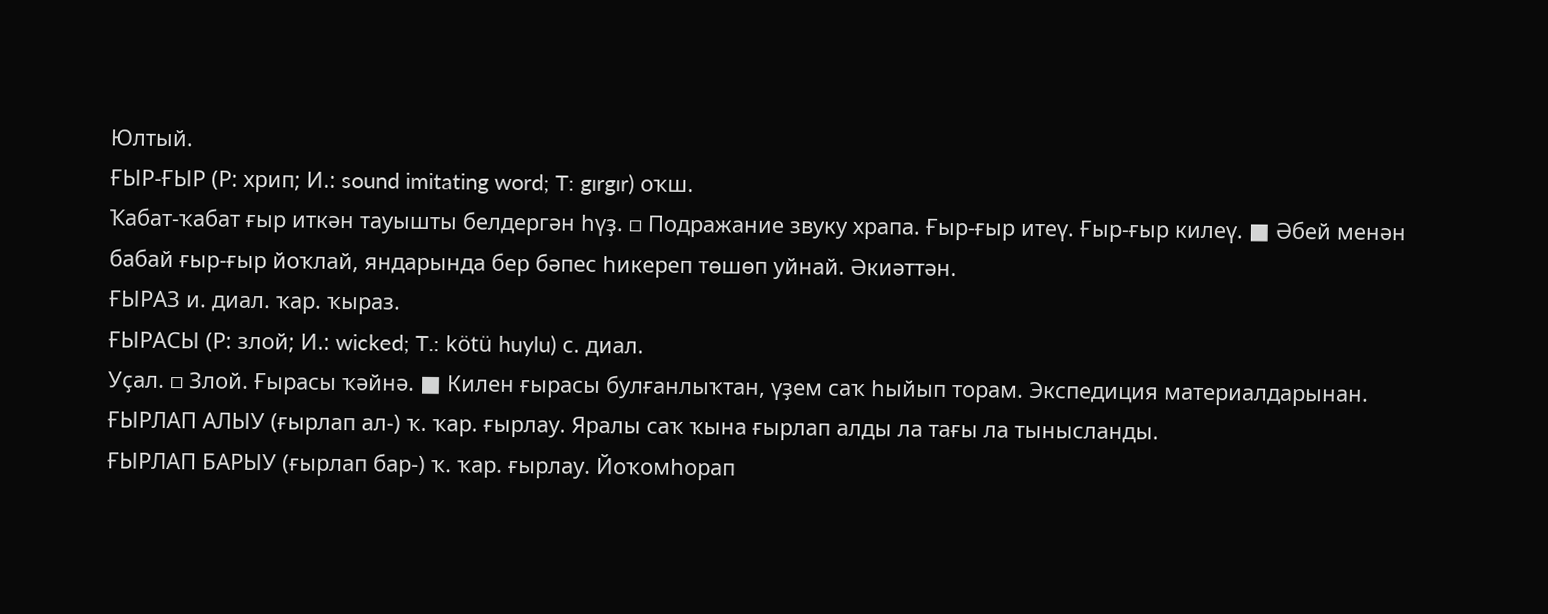Юлтый.
ҒЫР-ҒЫР (Р: хрип; И.: sound imitating word; T: gırgır) оҡш.
Ҡабат-ҡабат ғыр иткән тауышты белдергән һүҙ. □ Подражание звуку храпа. Ғыр-ғыр итеү. Ғыр-ғыр килеү. ■ Әбей менән бабай ғыр-ғыр йоҡлай, яндарында бер бәпес һикереп төшөп уйнай. Әкиәттән.
ҒЫРАЗ и. диал. ҡар. ҡыраз.
ҒЫРАСЫ (Р: злой; И.: wicked; T.: kötü huylu) с. диал.
Уҫал. □ Злой. Ғырасы ҡәйнә. ■ Килен ғырасы булғанлыҡтан, үҙем саҡ һыйып торам. Экспедиция материалдарынан.
ҒЫРЛАП АЛЫУ (ғырлап ал-) ҡ. ҡар. ғырлау. Яралы саҡ ҡына ғырлап алды ла тағы ла тынысланды.
ҒЫРЛАП БАРЫУ (ғырлап бар-) ҡ. ҡар. ғырлау. Йоҡомһорап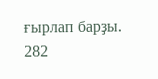ғырлап барҙы.
282